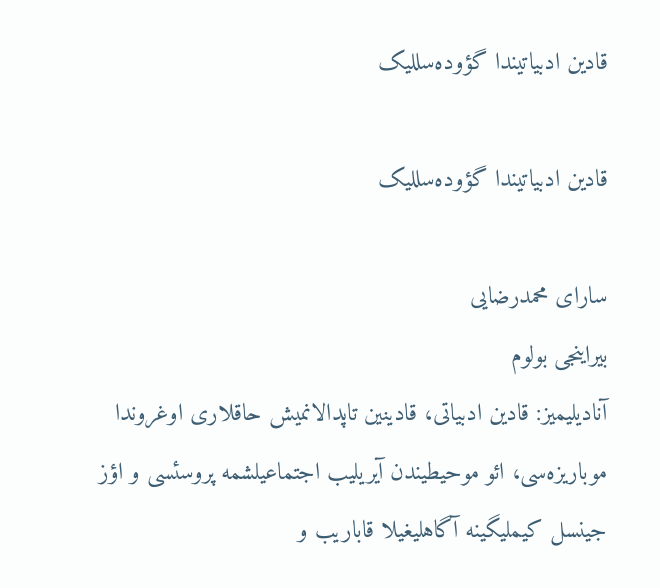قادین ادبیاتیندا گؤوده‌سللیک

قادین ادبیاتیندا گؤوده‌سللیک

سارای محمدرضایی
بیراینجی بولوم
آنادیلیمیز: قادین ادبیاتی، قادینین تاپدالانمیش حاقلاری اوغروندا موباریزه‌سی، ائو موحیطیندن آیریلیب اجتماعیلشمه پروسئسی و اؤز جینسل کیملیگینه آگاهلیغیلا قاباریب و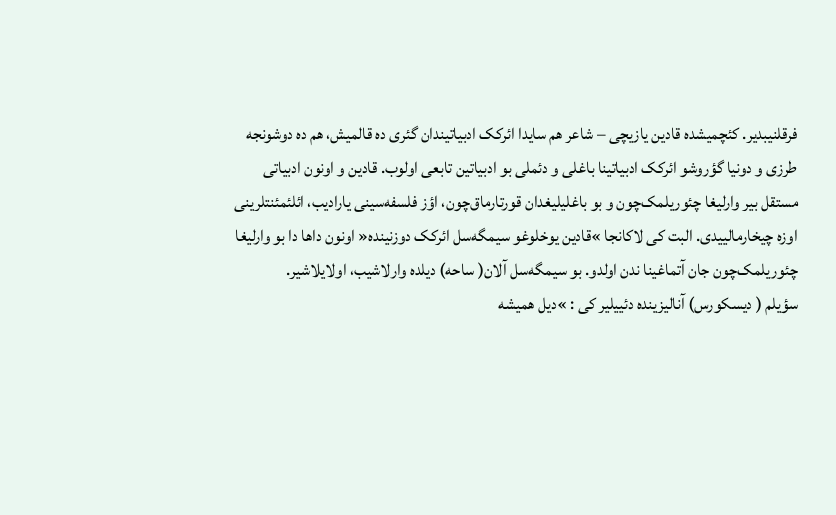فرقلنیبدیر. کئچمیشده قادین یازیچی – شاعر هم سایدا ائرکک ادبیاتیندان گئری ده قالمیش، هم ده دوشونجه طرزی و دونیا گؤروشو ائرکک ادبیاتینا باغلی و دئملی بو ادبیاتین تابعی اولوب. قادین و اونون ادبیاتی مستقل بیر وارلیغا چئوریلمک‌چون و بو باغلیلیغدان قورتارماق‌چون، اؤز فلسفه‌سینی یارادیب، ائلئمئنتلرینی اوزه چیخارمالییدی. البت کی لاکانجا »قادین یوخلوغو ‌سیمگه‌سل ائرکک دوزنینده« اونون داها دا بو وارلیغا چئوریلمک‌چون جان آتماغینا ندن اولدو. بو‌ سیمگه‌سل آلان( ساحه) دیلده وارلاشیب، اولایلاشیر.
سؤیلم ( دیسکورس) آنالیزینده دئییلیر کی : »دیل همیشه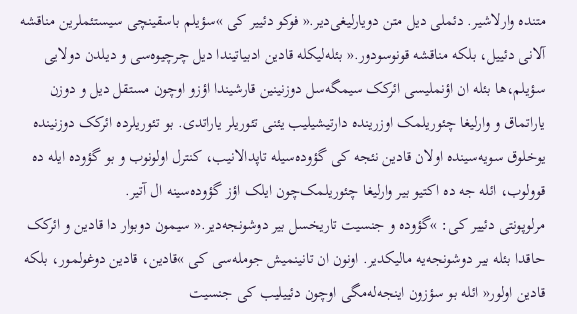متنده وارلاشیر. دئملی دیل متن دویارلیغی‌دیر.« فوکو دئییر کی »سؤیلم باسقینچی ‌سیستئملرین مناقشه آلانی دئییل، بلکه مناقشه قونوسودور.« بئله‌لیکله قادین ادبیاتیندا دیل چرچیوه‌سی و دیلدن دولایی سؤیلم،‌ها بئله ان اؤنملیسی ائرکک‌ سیمگه‌سل دوزنینین قارشیندا اؤزو اوچون مستقل دیل و دوزن یاراتماق و وارلیغا چئوریلمک اوزرینده دارتیشیلیب یئنی تئوریلر یاراتدی. بو تئوریلرده ائرکک دوزنینده یوخلوق سویه‌سینده اولان قادین نئجه کی گؤوده‌سیله تاپدالانیب، کنترل اولونوب و بو گؤوده ایله ده قوولوب، ائله جه ده اکتیو بیر وارلیغا چئوریلمک‌چون ایلک اؤز گؤوده‌سینه ال آتیر.
مرلوپونتی دئییر کی: »گؤوده و جنسیت تاریخسل بیر دوشونجه‌دیر.« سیمون دوبوار دا قادین و ائرکک حاقدا بئله بیر دوشونجه‌یه مالیکدیر. اونون ان تانینمیش جومله‌سی کی »قادین، قادین دوغولمور، بلکه قادین اولور« ائله بو سؤزون اینجه‌له‌مگی اوچون دئییلیب کی جنسیت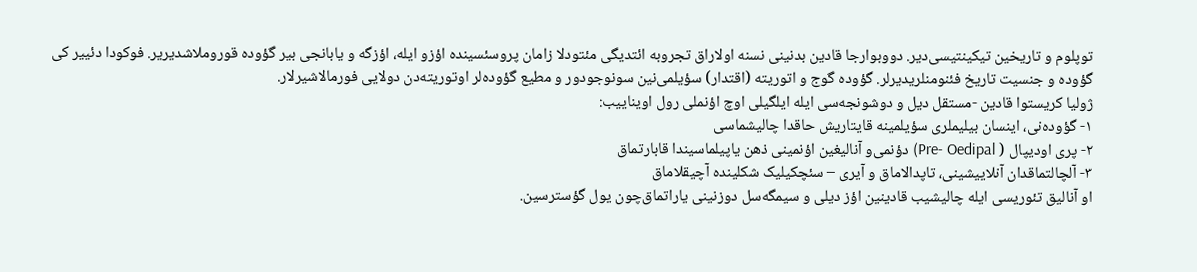توپلوم و تاریخین تیکینتیسی‌دیر. دووبوارجا قادین بدنینی نسنه اولاراق تجروبه ائتدیگی مئتودلا زامان پروسئسینده اؤزو ایله، اؤزگه و یابانجی بیر گؤوده قوروملاشدیریر. فوکودا دئییر کی گؤوده و جنسیت تاریخ فئنومنلریدیرلر. گؤوده گوج و اتوریته (اقتدار) سؤیلمی‌نین سونوجودور و مطیع گؤوده‌لر اوتوریته‌دن دولایی فورمالاشیرلار.
ژولیا کریستوا قادین -مستقل دیل و دوشونجه‌سی ایله ایلگیلی اوچ اؤنملی رول اویناییب:
۱- گؤوده‌نی، اینسان بیلیملری سؤیلمینه قایتاریش حاقدا چالیشماسی
۲- پری اودیپال ( Pre- Oedipal) دؤنمی‌و آنالیغین اؤنمینی ذهن یاپیلماسیندا قابارتماق
۳- آلچالتماقدان آنلاییشینی، تاپدالاماق و آیری – سئچکیلیک شکلینده آچیقلاماق
او آنالیق تئوریسی ایله چالیشیب قادینین اؤز دیلی و ‌سیمگه‌سل دوزنینی یاراتماق‌چون یول گؤسترسین.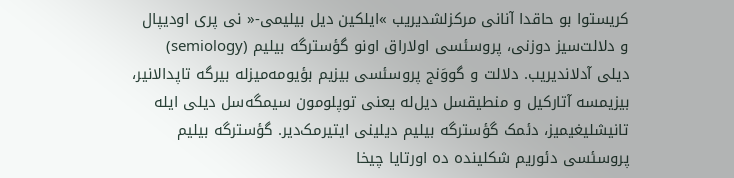کریستوا بو حاقدا آنانی مرکزلشدیریب »ایلکین دیل بیلیمی-« نی پری اودیپال و دلالت‌سیز دوزنی، پروسئسی اولاراق اونو گؤسترگه بیلیم (semiology) دیلی آدلاندیریب. دلالت و گووَنج پروسئسی بیزیم بؤیومه‌میزله بیرگه تاپدالانیر، بیزیمسه آتارکیل و منطیقسل دیل‌له یعنی توپلومون ‌سیمگه‌سل دیلی ایله تانیشلیغیمیز، دئمک گؤسترگه بیلیم دیلینی ایتیرمک‌دیر. گؤسترگه بیلیم پروسئسی دئوریم شکلینده ده اورتایا چیخا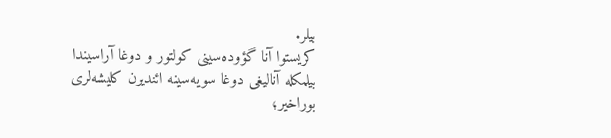بیلر.
کریستوا آنا گؤوده‌سینی کولتور و دوغا آراسیندا بیلمکله آنالیغی دوغا سویه‌سینه ائندیرن کلیشه‌لری بوراخیر؛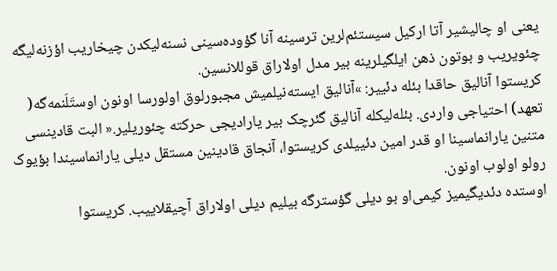یعنی او چالیشیر آتا ارکیل ‌سیستئم‌لرین ترسینه آنا گؤوده‌سینی نسنه‌لیکدن چیخاریب اؤزنه‌لیگه چئویریب و بوتون ذهن ایلگیلرینه بیر مدل اولاراق قوللانسین.
کریستوا آنالیق حاقدا بئله دئییر: »آنالیق ایسته‌نیلمیش مجبورلوق اولورسا اونون اوستَلَنمه‌گه( تعهد) احتیاجی واردی. بئله‌لیکله آنالیق گئرچک بیر یارادیجی حرکته چئوریلیر.« البت قادینسی متنین یارانماسینا او قدر امین دئییلدی کریستوا، آنجاق قادینین مستقل دیلی یارانماسیندا بؤیوک رولو اولوب اونون.
اوستده دئدیگیمیز کیمی‌او بو دیلی گؤسترگه بیلیم دیلی اولاراق آچیقلاییب. کریستوا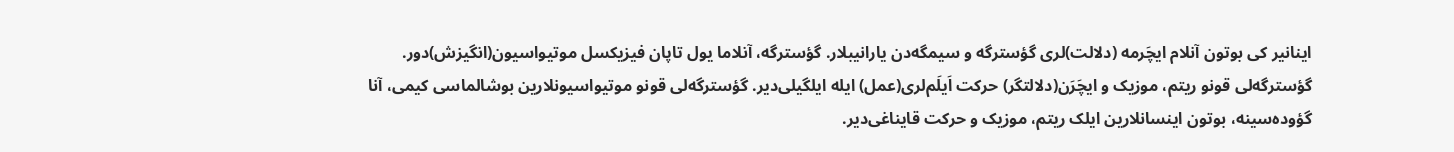اینانیر کی بوتون آنلام ایچَرمه (دلالت)لری گؤسترگه و ‌سیمگه‌دن یارانیبلار. گؤسترگه، آنلاما یول تاپان فیزیکسل موتیواسیون(انگیزش)دور. گؤسترگه‌لی قونو ریتم، موزیک و ایچَرَن(دلالتگر) حرکت اَیلَم‌لری(عمل) ایله ایلگیلی‌دیر. گؤسترگه‌لی قونو موتیواسیونلارین بوشالماسی کیمی، آنا گؤوده‌سینه، بوتون اینسانلارین ایلک ریتم، موزیک و حرکت قایناغی‌دیر.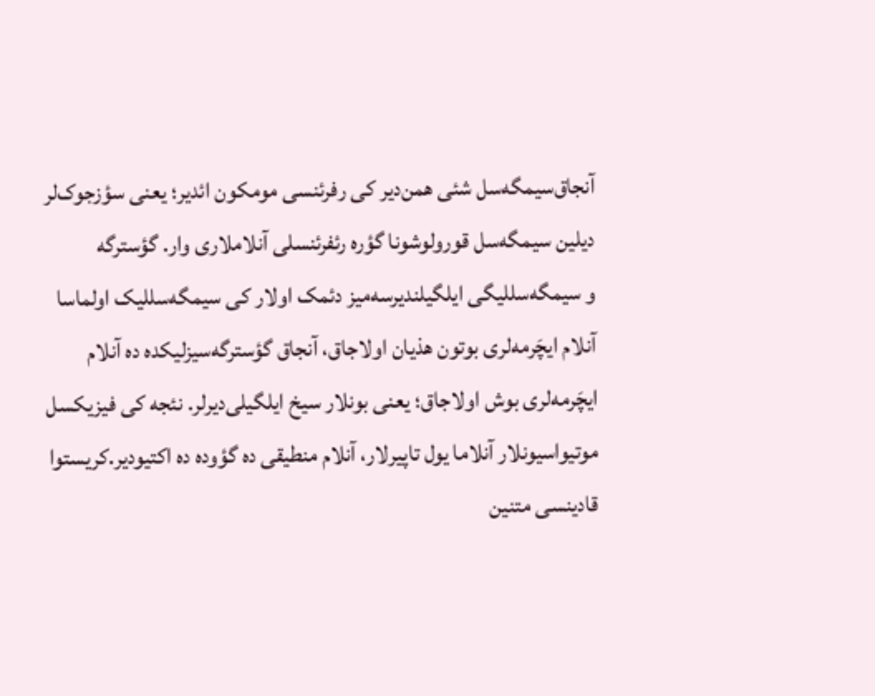آنجاق‌سیمگه‌سل شئی همن‌دیر کی رفرئنسی مومکون ائدیر؛ یعنی سؤزجوک‌لر دیلین ‌سیمگه‌سل قورولوشونا گؤره رئفرئنسلی آنلاملاری وار. گؤسترگه و ‌سیمگه‌سللیگی ایلگیلندیرسه‌میز دئمک اولار کی ‌سیمگه‌سللیک اولماسا آنلام ایچَرمه‌لری بوتون هذیان اولاجاق، آنجاق گؤسترگه‌سیزلیکده ده آنلام ایچَرمه‌لری بوش اولاجاق؛ یعنی بونلار ‌سیخ ایلگیلی‌دیر‌لر. نئجه کی فیزیکسل موتیواسیونلار آنلاما یول تاپیرلار، آنلام منطیقی ده گؤوده ده اکتیودیر.کریستوا قادینسی متنین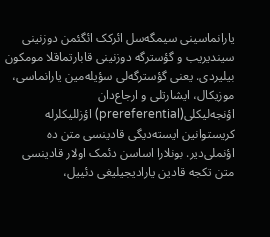یارانماسینی‌ سیمگه‌سل ائرکک ائگئمن دوزنینی‌ سیندیریب و گؤسترگه دوزنینی قابارتماقلا مومکون بیلیردی. یعنی گؤسترگه‌لی سؤیله‌مین یارانماسی، موزیکال، ایشارتلی و ارجاع‌دان اؤنجه‌لیکلی(prereferential) اؤزللیکلرله کریستوانین ایسته‌دیگی قادینسی متن ده اؤنملی‌دیر. بونلارا اساسن دئمک اولار قادینسی متن تکجه قادین یارادیجیلیغی دئییل،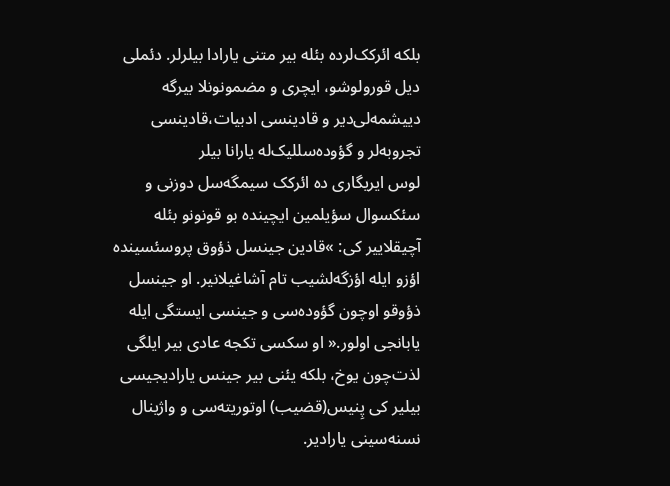بلکه ائرکک‌لرده بئله بیر متنی یارادا بیلرلر. دئملی دیل قورولوشو، ایچری و مضمونونلا بیرگه دییشمه‌لی‌دیر و قادینسی ادبیات،قادینسی تجروبه‌لر و گؤوده‌سللیک‌له یارانا بیلر
لوس ایریگاری ده ائرکک ‌سیمگه‌سل دوزنی و سئکسوال سؤیلمین ایچینده بو قونونو بئله آچیقلاییر کی: »قادین جینسل ذؤوق پروسئسینده اؤزو ایله اؤزگه‌لشیب تام آشاغیلانیر. او جینسل ذؤوقو اوچون گؤوده‌سی و جینسی ایستگی ایله یابانجی اولور.« او سکسی تکجه عادی بیر ایلگی لذت‌چون یوخ، بلکه یئنی بیر جینس یارادیجیسی بیلیر کی پِنیس(قضیب) اوتوریته‌سی و واژینال نسنه‌سینی یارادیر.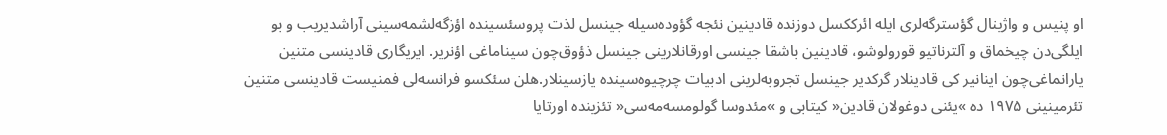او پنیس و واژینال گؤسترگه‌لری ایله ائرککسل دوزنده قادینین نئجه گؤوده‌سیله جینسل لذت پروسئسینده اؤزگه‌لشمه‌سینی آراشدیریب و بو ایلگی‌دن چیخماق و آلترناتیو قورولوشو، قادینین باشقا جینسی اورقانلارینی جینسل ذؤوق‌چون ‌سیناماغی اؤنریر. ایریگاری قادینسی متنین یارانماغی‌چون اینانیر کی قادینلار گرکدیر جینسل تجروبه‌لرینی ادبیات چرچیوه‌سینده یازسینلار.هلن سئکسو فرانسه‌لی فمنیست قادینسی متنین تئرمینینی ۱۹۷۵ ده »یئنی دوغولان قادین« کیتابی و »مئدوسا گولومسه‌مه‌سی« تئزینده اورتایا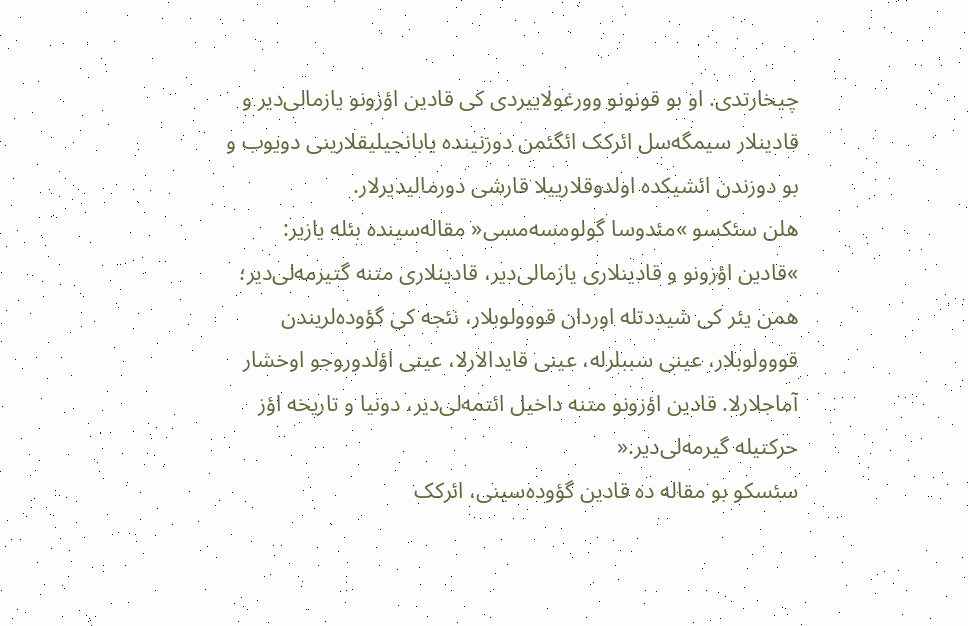چیخارتدی. او بو قونونو وورغولاییردی کی قادین اؤزونو یازمالی‌دیر و قادینلار ‌سیمگه‌سل ائرکک ائگئمن دوزنینده یابانجیلیقلارینی دویوب و بو دوزندن ائشیکده اولدوقلارییلا قارشی دورمالیدیرلار.
هلن سئکسو »مئدوسا گولومسه‌مسی« مقاله‌سینده بئله یازیر: »قادین اؤزونو و قادینلاری یازمالی‌دیر، قادینلاری متنه گتیرمه‌لی‌دیر؛ همن یئر کی شیددتله اوردان قووولوبلار، نئجه کی گؤوده‌لریندن قووولوبلار، عینی سببلرله، عینی قایدالارلا، عینی اؤلدوروجو اوخشار آماجلارلا. قادین اؤزونو متنه داخیل ائتمه‌لی‌دیر، دونیا و تاریخه اؤز حرکتیله گیرمه‌لی‌دیر.«
سئسکو بو مقاله ده قادین گؤوده‌سینی، ائرکک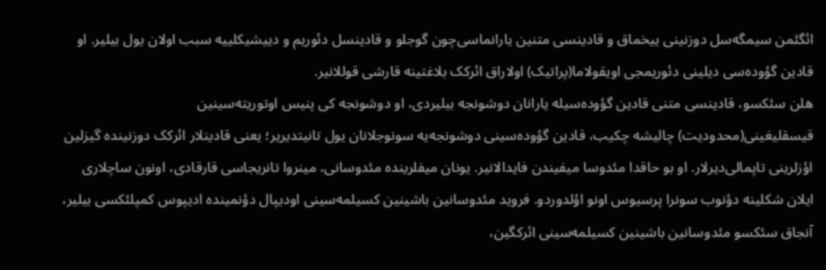ائگئمن ‌سیمگه‌سل دوزنینی ییخماق و قادینسی متنین یارانماسی‌چون گوجلو و قادینسل دئوریم و دییشیکلییه سبب اولان یول بیلیر. او قادین گؤوده‌سی دیلینی دئوریمجی اویقولاما(پراتیک) اولاراق ائرکک بلاغتینه قارشی قوللانیر.
هلن سئکسو، قادینسی متنی قادین گؤوده‌سیله یارانان دوشونجه بیلیردی، او دوشونجه کی پنیس اوتوریته‌سینین قیسقلیغینی(محدودیت) چالیشه چکیب، قادین گؤوده‌سینی دوشونجه‌یه سونوجلانان یول تانیتدیریر؛ یعنی قادینلار ائرکک دوزنینده گیزلین اؤزلرینی تاپمالی‌دیرلار. او بو حاقدا مئدوسا میفیندن فایدالانیر. یونان میفلرینده مئدوسانی، مینروا تانریجاسی قارقادی، اونون ساچلاری ایلان شکلینه دؤنوب سونرا پرسیوس اونو اؤلدوردو. فروید مئدوسانین باشینین کسیلمه‌سینی اودیپال دؤنمینده ادیپوس کمپلئکسی بیلیر، آنجاق سئکسو مئدوسانین باشینین کسیلمه‌سینی ائرکگین،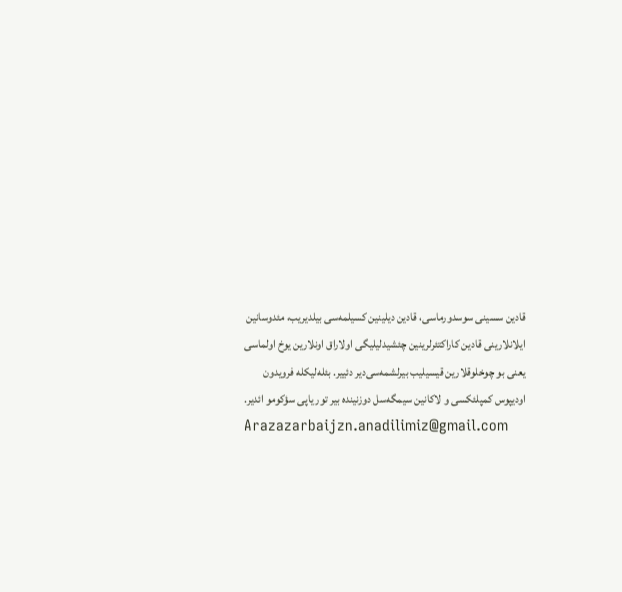قادین سسینی سوسدورماسی، قادین دیلینین کسیلمه‌سی بیلدیریب، مئدوسانین ایلانلارینی قادین کاراکتئرلرینین چئشیدلیلیگی اولاراق اونلارین یوخ اولماسی یعنی بو چوخلوقلارین قیسیلیب بیرلشمه‌سی‌دیر دئییر. بئله‌لیکله فرویدون اودیپوس کمپلئکسی و لاکانین‌ سیمگه‌سل دوزنینده بیر تور یاپی سؤکومو ائدیر.
Arazazarbaijzn.anadilimiz@gmail.com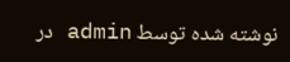نوشته شده توسط admin در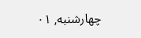چهارشنبه, ۰۱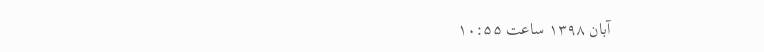آبان ۱۳۹۸ ساعت ۱۰:۵۵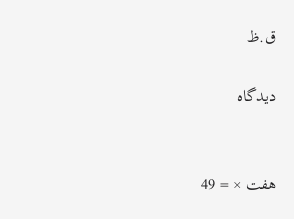ق.ظ

دیدگاه


هفت × = 49